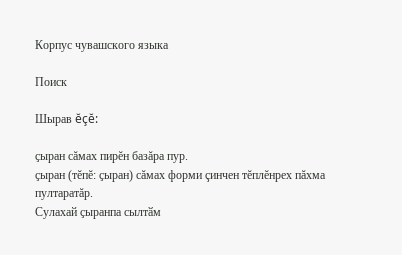Корпус чувашского языка

Поиск

Шырав ĕçĕ:

ҫыран сăмах пирĕн базăра пур.
ҫыран (тĕпĕ: ҫыран) сăмах форми çинчен тĕплĕнрех пăхма пултаратăр.
Сулахай ҫыранпа сылтӑм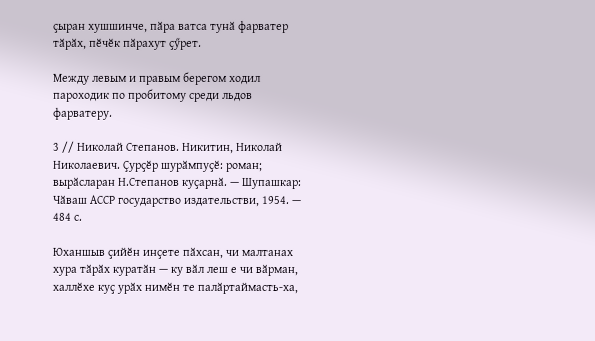ҫыран хушшинче, пӑра ватса тунӑ фарватер тӑрӑх, пӗчӗк пӑрахут ҫӳрет.

Между левым и правым берегом ходил пароходик по пробитому среди льдов фарватеру.

3 // Николай Степанов. Никитин, Николай Николаевич. Ҫурҫӗр шурӑмпуҫӗ: роман; вырӑсларан Н.Степанов куҫарнӑ. — Шупашкар: Чӑваш АССР государство издательстви, 1954. — 484 с.

Юханшыв ҫийӗн инҫете пӑхсан, чи малтанах хура тӑрӑх куратӑн — ку вӑл леш е чи вӑрман, халлӗхе куҫ урӑх нимӗн те палӑртаймасть-ха,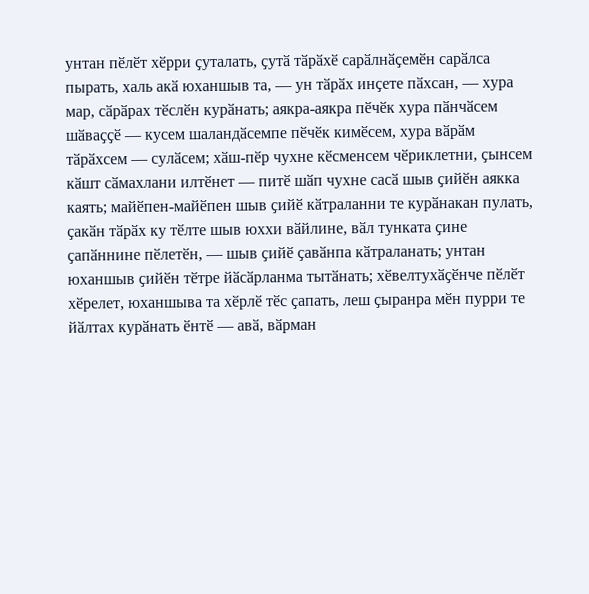унтан пӗлӗт хӗрри ҫуталать, ҫутӑ тӑрӑхӗ сарӑлнӑҫемӗн сарӑлса пырать, халь акӑ юханшыв та, — ун тӑрӑх инҫете пӑхсан, — хура мар, сӑрӑрах тӗслӗн курӑнать; аякра-аякра пӗчӗк хура пӑнчӑсем шӑваҫҫӗ — кусем шаландӑсемпе пӗчӗк кимӗсем, хура вӑрӑм тӑрӑхсем — сулӑсем; хӑш-пӗр чухне кӗсменсем чӗриклетни, ҫынсем кӑшт сӑмахлани илтӗнет — питӗ шӑп чухне сасӑ шыв ҫийӗн аякка каять; майӗпен-майӗпен шыв ҫийӗ кӑтраланни те курӑнакан пулать, ҫакӑн тӑрӑх ку тӗлте шыв юххи вӑйлине, вӑл тунката ҫине ҫапӑннине пӗлетӗн, — шыв ҫийӗ ҫавӑнпа кӑтраланать; унтан юханшыв ҫийӗн тӗтре йӑсӑрланма тытӑнать; хӗвелтухӑҫӗнче пӗлӗт хӗрелет, юханшыва та хӗрлӗ тӗс ҫапать, леш ҫыранра мӗн пурри те йӑлтах курӑнать ӗнтӗ — авӑ, вӑрман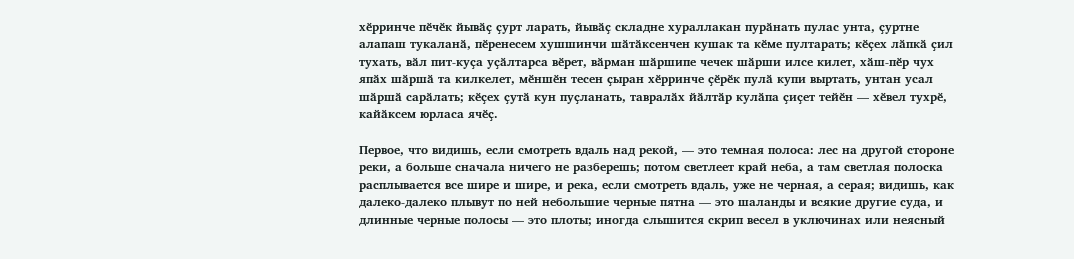хӗрринче пӗчӗк йывӑҫ ҫурт ларать, йывӑҫ складне хураллакан пурӑнать пулас унта, ҫуртне алапаш тукаланӑ, пӗренесем хушшинчи шӑтӑксенчен кушак та кӗме пултарать; кӗҫех лӑпкӑ ҫил тухать, вӑл пит-куҫа уҫӑлтарса вӗрет, вӑрман шӑршипе чечек шӑрши илсе килет, хӑш-пӗр чух япӑх шӑршӑ та килкелет, мӗншӗн тесен ҫыран хӗрринче ҫӗрӗк пулӑ купи выртать, унтан усал шӑршӑ сарӑлать; кӗҫех ҫутӑ кун пуҫланать, тавралӑх йӑлтӑр кулӑпа ҫиҫет тейӗн — хӗвел тухрӗ, кайӑксем юрласа ячӗҫ.

Первое, что видишь, если смотреть вдаль над рекой, — это темная полоса: лес на другой стороне реки, а больше сначала ничего не разберешь; потом светлеет край неба, а там светлая полоска расплывается все шире и шире, и река, если смотреть вдаль, уже не черная, а серая; видишь, как далеко-далеко плывут по ней небольшие черные пятна — это шаланды и всякие другие суда, и длинные черные полосы — это плоты; иногда слышится скрип весел в уключинах или неясный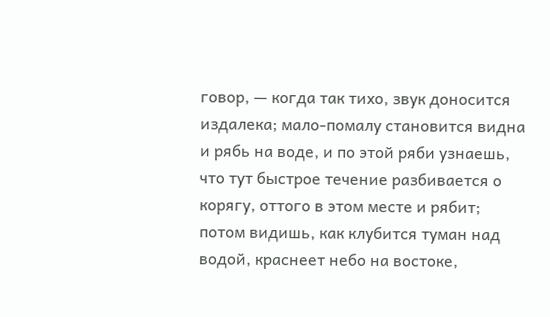говор, — когда так тихо, звук доносится издалека; мало-помалу становится видна и рябь на воде, и по этой ряби узнаешь, что тут быстрое течение разбивается о корягу, оттого в этом месте и рябит; потом видишь, как клубится туман над водой, краснеет небо на востоке,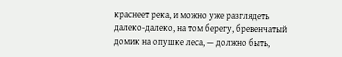краснеет река, и можно уже разглядеть далеко-далеко, на том берегу, бревенчатый домик на опушке леса, — должно быть,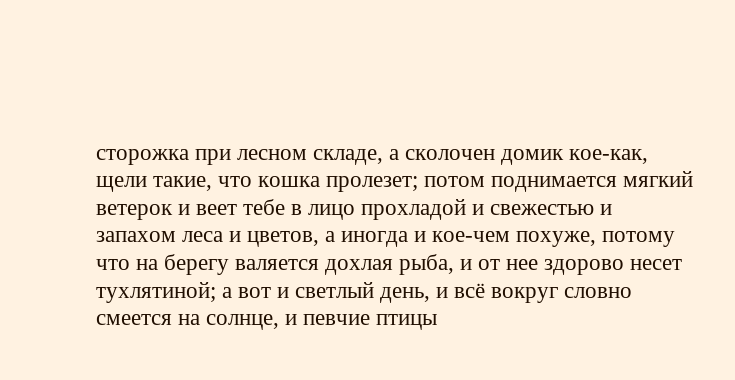сторожка при лесном складе, а сколочен домик кое-как, щели такие, что кошка пролезет; потом поднимается мягкий ветерок и веет тебе в лицо прохладой и свежестью и запахом леса и цветов, а иногда и кое-чем похуже, потому что на берегу валяется дохлая рыба, и от нее здорово несет тухлятиной; а вот и светлый день, и всё вокруг словно смеется на солнце, и певчие птицы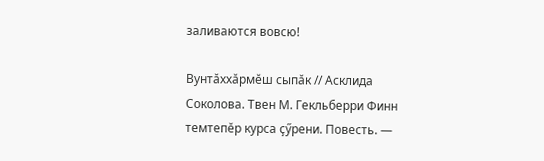заливаются вовсю!

Вунтӑххӑрмӗш сыпӑк // Асклида Соколова. Твен М. Гекльберри Финн темтепӗр курса ҫӳрени. Повесть. —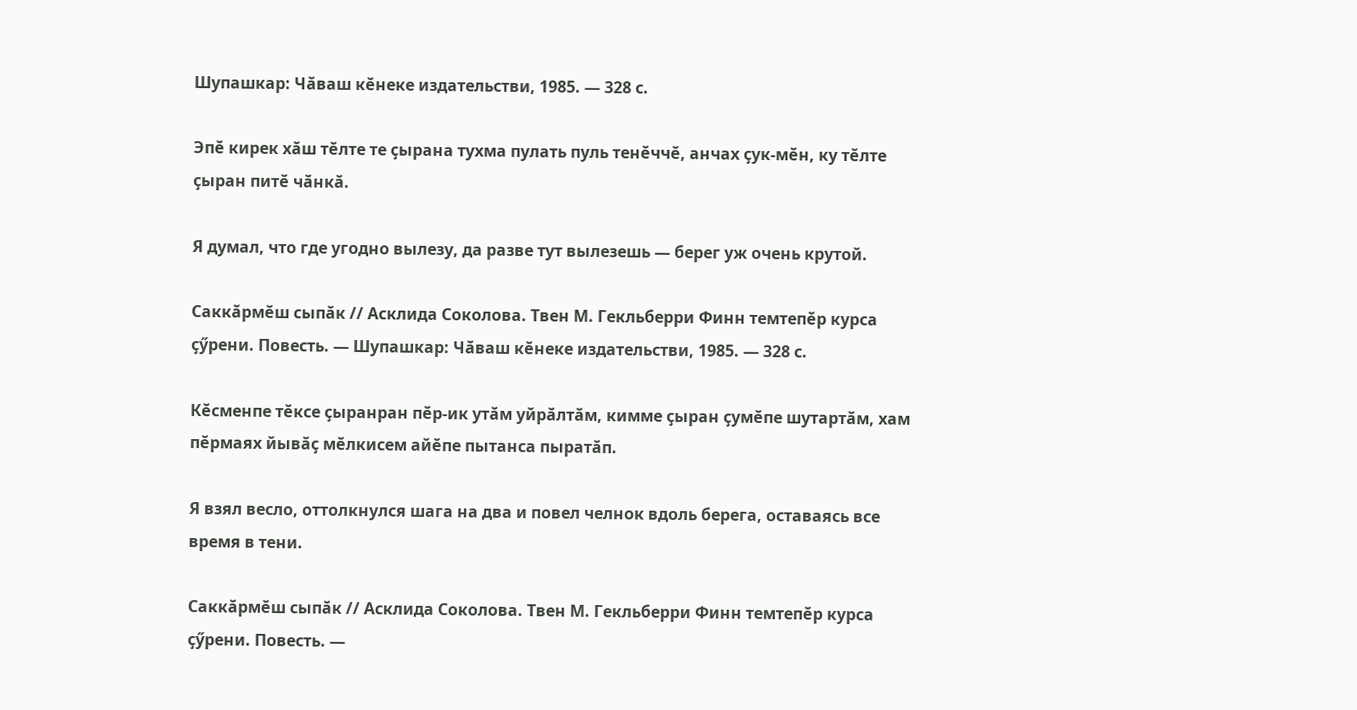Шупашкар: Чӑваш кӗнеке издательстви, 1985. — 328 с.

Эпӗ кирек хӑш тӗлте те ҫырана тухма пулать пуль тенӗччӗ, анчах ҫук-мӗн, ку тӗлте ҫыран питӗ чӑнкӑ.

Я думал, что где угодно вылезу, да разве тут вылезешь — берег уж очень крутой.

Саккӑрмӗш сыпӑк // Асклида Соколова. Твен М. Гекльберри Финн темтепӗр курса ҫӳрени. Повесть. — Шупашкар: Чӑваш кӗнеке издательстви, 1985. — 328 с.

Кӗсменпе тӗксе ҫыранран пӗр-ик утӑм уйрӑлтӑм, кимме ҫыран ҫумӗпе шутартӑм, хам пӗрмаях йывӑҫ мӗлкисем айӗпе пытанса пыратӑп.

Я взял весло, оттолкнулся шага на два и повел челнок вдоль берега, оставаясь все время в тени.

Саккӑрмӗш сыпӑк // Асклида Соколова. Твен М. Гекльберри Финн темтепӗр курса ҫӳрени. Повесть. —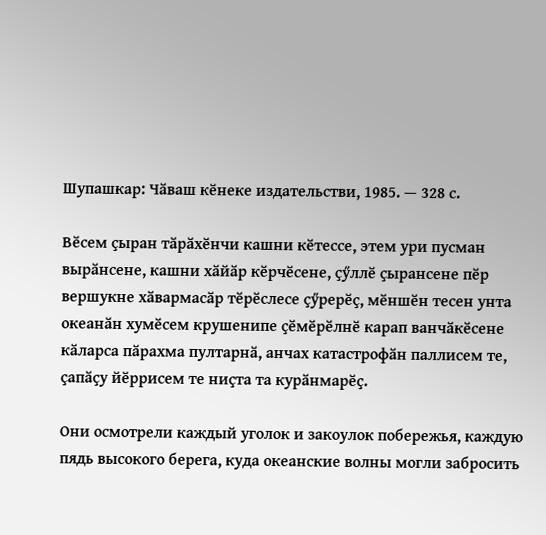Шупашкар: Чӑваш кӗнеке издательстви, 1985. — 328 с.

Вӗсем ҫыран тӑрӑхӗнчи кашни кӗтессе, этем ури пусман вырӑнсене, кашни хӑйӑр кӗрчӗсене, ҫӳллӗ ҫырансене пӗр вершукне хӑвармасӑр тӗрӗслесе ҫӳрерӗҫ, мӗншӗн тесен унта океанӑн хумӗсем крушенипе ҫӗмӗрӗлнӗ карап ванчӑкӗсене кӑларса пӑрахма пултарнӑ, анчах катастрофӑн паллисем те, ҫапӑҫу йӗррисем те ниҫта та курӑнмарӗҫ.

Они осмотрели каждый уголок и закоулок побережья, каждую пядь высокого берега, куда океанские волны могли забросить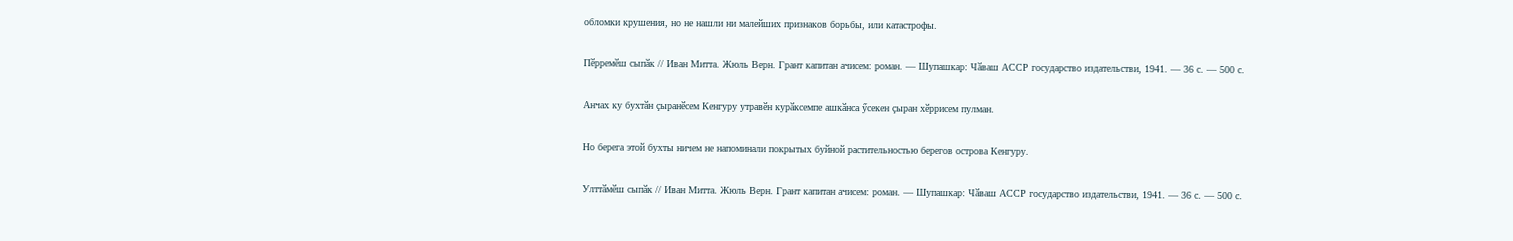обломки крушения, но не нашли ни малейших признаков борьбы, или катастрофы.

Пӗрремӗш сыпӑк // Иван Митта. Жюль Верн. Грант капитан ачисем: роман. — Шупашкар: Чӑваш АССР государство издательстви, 1941. — 36 с. — 500 с.

Анчах ку бухтӑн ҫыранӗсем Кенгуру утравӗн курӑксемпе ашкӑнса ӳсекен ҫыран хӗррисем пулман.

Но берега этой бухты ничем не напоминали покрытых буйной растительностью берегов острова Кенгуру.

Улттӑмӗш сыпӑк // Иван Митта. Жюль Верн. Грант капитан ачисем: роман. — Шупашкар: Чӑваш АССР государство издательстви, 1941. — 36 с. — 500 с.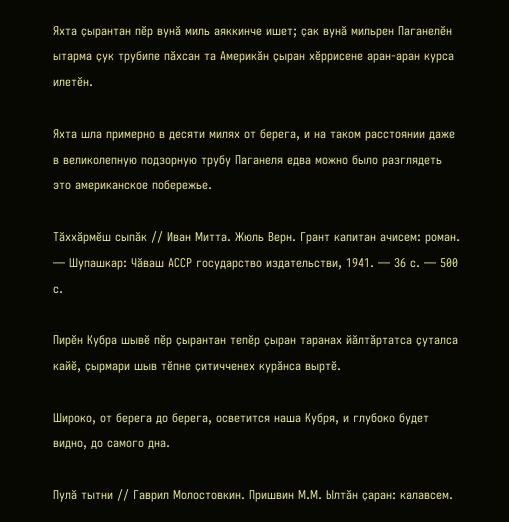Яхта ҫырантан пӗр вунӑ миль аяккинче ишет; ҫак вунӑ мильрен Паганелӗн ытарма ҫук трубипе пӑхсан та Америкӑн ҫыран хӗррисене аран-аран курса илетӗн.

Яхта шла примерно в десяти милях от берега, и на таком расстоянии даже в великолепную подзорную трубу Паганеля едва можно было разглядеть это американское побережье.

Тӑххӑрмӗш сыпӑк // Иван Митта. Жюль Верн. Грант капитан ачисем: роман. — Шупашкар: Чӑваш АССР государство издательстви, 1941. — 36 с. — 500 с.

Пирӗн Кубра шывӗ пӗр ҫырантан тепӗр ҫыран таранах йӑлтӑртатса ҫуталса кайӗ, ҫырмари шыв тӗпне ҫитичченех курӑнса выртӗ.

Широко, от берега до берега, осветится наша Кубря, и глубоко будет видно, до самого дна.

Пулӑ тытни // Гаврил Молостовкин. Пришвин М.М. Ылтӑн ҫаран: калавсем.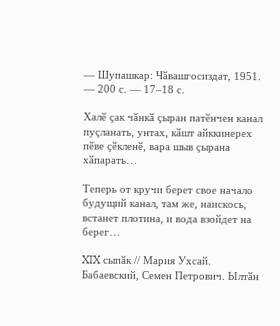— Шупашкар: Чӑвашгосиздат, 1951. — 200 с. — 17–18 с.

Халӗ ҫак чӑнкӑ ҫыран патӗнчен канал пуҫланать, унтах, кӑшт айккинерех пӗве ҫӗкленӗ, вара шыв ҫырана хӑпарать…

Теперь от кручи берет свое начало будущий канал, там же, наискось, встанет плотина, и вода взойдет на берег…

XIX сыпӑк // Мария Ухсай. Бабаевский, Семен Петрович. Ылтӑн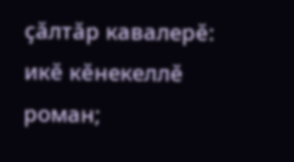ҫӑлтӑр кавалерӗ: икӗ кӗнекеллӗ роман;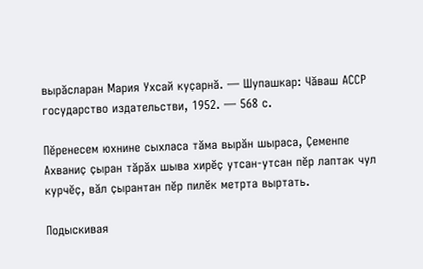вырӑсларан Мария Ухсай куҫарнӑ. — Шупашкар: Чӑваш АССР государство издательстви, 1952. — 568 с.

Пӗренесем юхнине сыхласа тӑма вырӑн шыраса, Ҫеменпе Ахваниҫ ҫыран тӑрӑх шыва хирӗҫ утсан-утсан пӗр лаптак чул курчӗҫ, вӑл ҫырантан пӗр пилӗк метрта выртать.

Подыскивая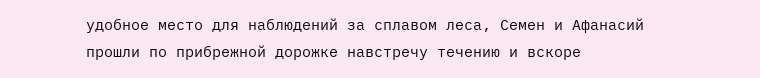удобное место для наблюдений за сплавом леса, Семен и Афанасий прошли по прибрежной дорожке навстречу течению и вскоре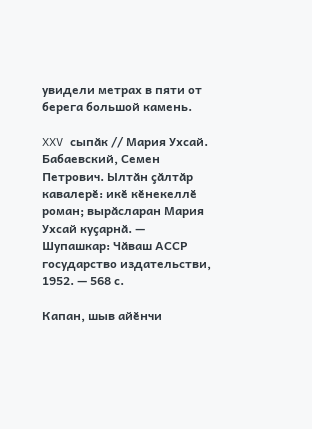увидели метрах в пяти от берега большой камень.

XXV сыпӑк // Мария Ухсай. Бабаевский, Семен Петрович. Ылтӑн ҫӑлтӑр кавалерӗ: икӗ кӗнекеллӗ роман; вырӑсларан Мария Ухсай куҫарнӑ. — Шупашкар: Чӑваш АССР государство издательстви, 1952. — 568 с.

Капан, шыв айӗнчи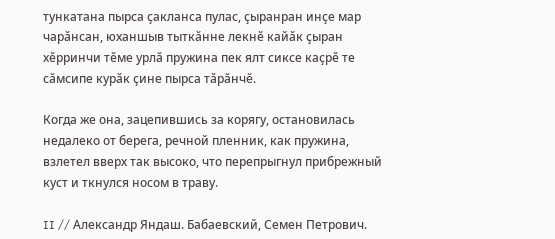тункатана пырса ҫакланса пулас, ҫыранран инҫе мар чарӑнсан, юханшыв тыткӑнне лекнӗ кайӑк ҫыран хӗрринчи тӗме урлӑ пружина пек ялт сиксе каҫрӗ те сӑмсипе курӑк ҫине пырса тӑрӑнчӗ.

Когда же она, зацепившись за корягу, остановилась недалеко от берега, речной пленник, как пружина, взлетел вверх так высоко, что перепрыгнул прибрежный куст и ткнулся носом в траву.

II // Александр Яндаш. Бабаевский, Семен Петрович.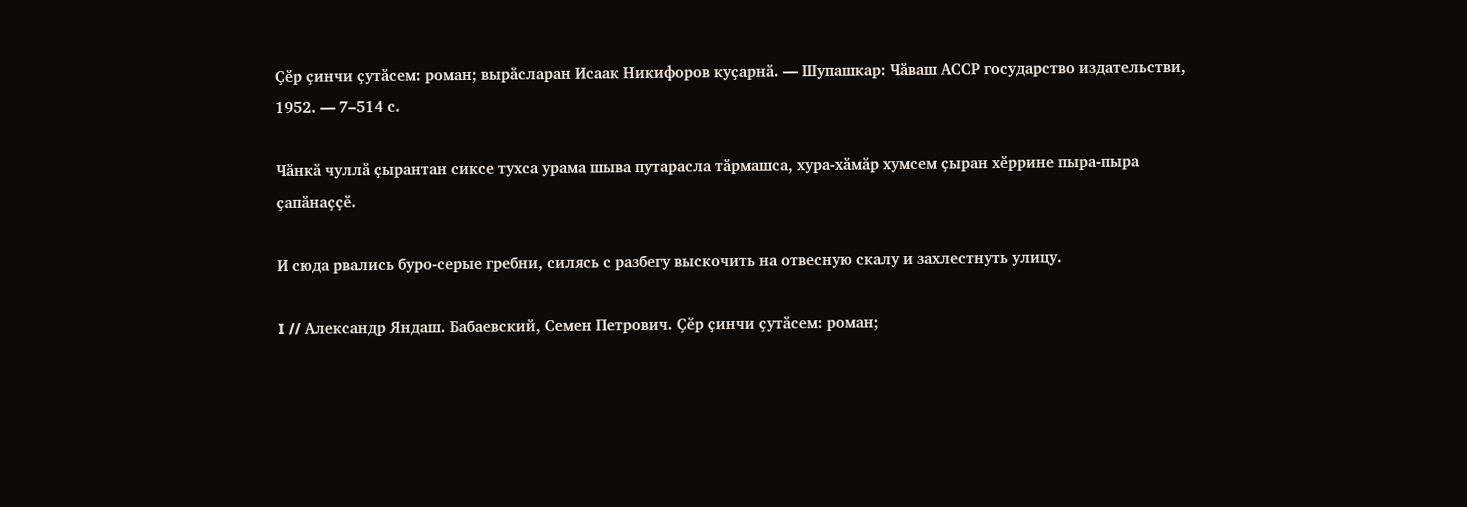Ҫӗр ҫинчи ҫутӑсем: роман; вырӑсларан Исаак Никифоров куҫарнӑ. — Шупашкар: Чӑваш АССР государство издательстви, 1952. — 7–514 с.

Чӑнкӑ чуллӑ ҫырантан сиксе тухса урама шыва путарасла тӑрмашса, хура-хӑмӑр хумсем ҫыран хӗррине пыра-пыра ҫапӑнаҫҫӗ.

И сюда рвались буро-серые гребни, силясь с разбегу выскочить на отвесную скалу и захлестнуть улицу.

I // Александр Яндаш. Бабаевский, Семен Петрович. Ҫӗр ҫинчи ҫутӑсем: роман;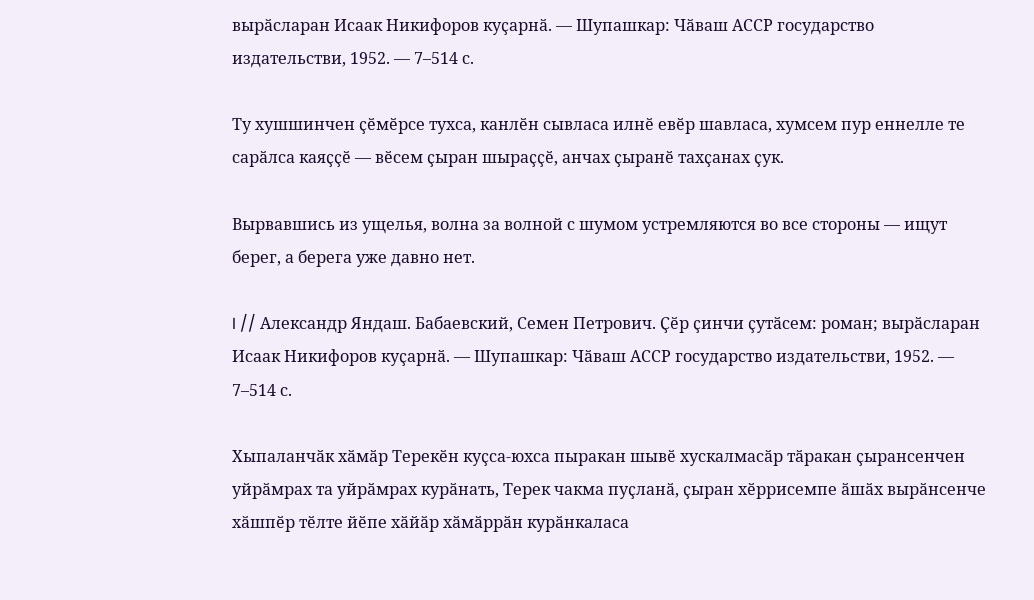вырӑсларан Исаак Никифоров куҫарнӑ. — Шупашкар: Чӑваш АССР государство издательстви, 1952. — 7–514 с.

Ту хушшинчен ҫӗмӗрсе тухса, канлӗн сывласа илнӗ евӗр шавласа, хумсем пур еннелле те сарӑлса каяҫҫӗ — вӗсем ҫыран шыраҫҫӗ, анчах ҫыранӗ тахҫанах ҫук.

Вырвавшись из ущелья, волна за волной с шумом устремляются во все стороны — ищут берег, а берега уже давно нет.

I // Александр Яндаш. Бабаевский, Семен Петрович. Ҫӗр ҫинчи ҫутӑсем: роман; вырӑсларан Исаак Никифоров куҫарнӑ. — Шупашкар: Чӑваш АССР государство издательстви, 1952. — 7–514 с.

Хыпаланчӑк хӑмӑр Терекӗн куҫса-юхса пыракан шывӗ хускалмасӑр тӑракан ҫырансенчен уйрӑмрах та уйрӑмрах курӑнать, Терек чакма пуҫланӑ, ҫыран хӗррисемпе ӑшӑх вырӑнсенче хӑшпӗр тӗлте йӗпе хӑйӑр хӑмӑррӑн курӑнкаласа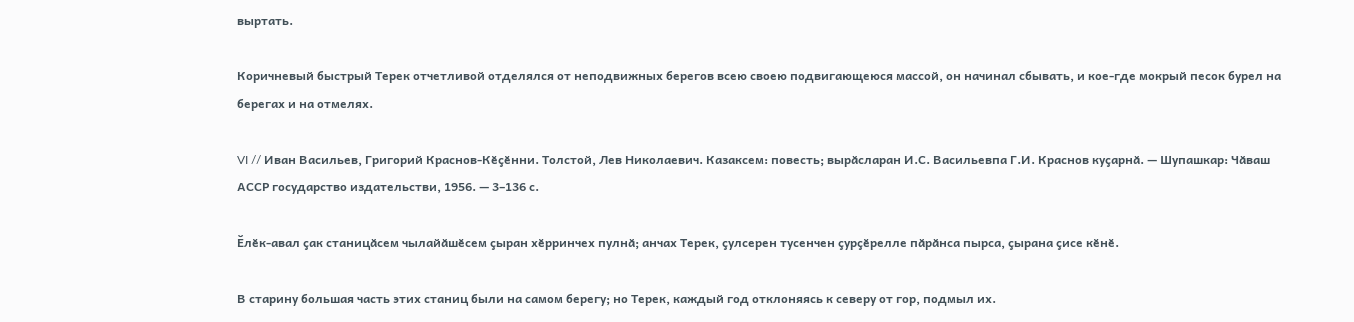выртать.

Коричневый быстрый Терек отчетливой отделялся от неподвижных берегов всею своею подвигающеюся массой, он начинал сбывать, и кое-где мокрый песок бурел на берегах и на отмелях.

VI // Иван Васильев, Григорий Краснов-Кӗҫӗнни. Толстой, Лев Николаевич. Казаксем: повесть; вырӑсларан И.С. Васильевпа Г.И. Краснов куҫарнӑ. — Шупашкар: Чӑваш АССР государство издательстви, 1956. — 3–136 с.

Ӗлӗк-авал ҫак станицӑсем чылайӑшӗсем ҫыран хӗрринчех пулнӑ; анчах Терек, ҫулсерен тусенчен ҫурҫӗрелле пӑрӑнса пырса, ҫырана ҫисе кӗнӗ.

В старину большая часть этих станиц были на самом берегу; но Терек, каждый год отклоняясь к северу от гор, подмыл их.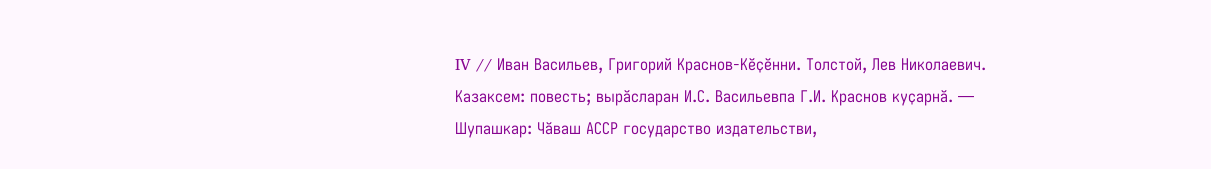IV // Иван Васильев, Григорий Краснов-Кӗҫӗнни. Толстой, Лев Николаевич. Казаксем: повесть; вырӑсларан И.С. Васильевпа Г.И. Краснов куҫарнӑ. — Шупашкар: Чӑваш АССР государство издательстви,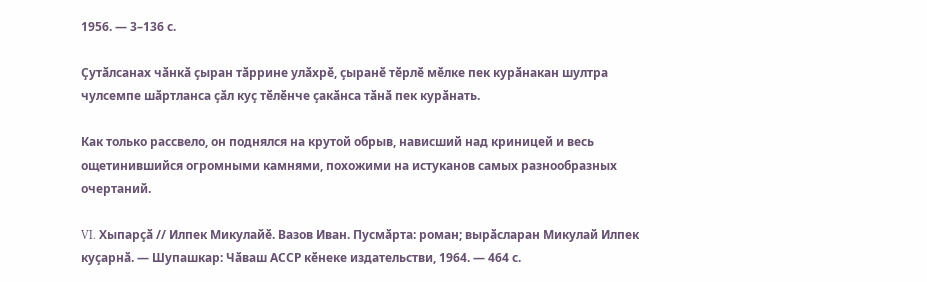1956. — 3–136 с.

Ҫутӑлсанах чӑнкӑ ҫыран тӑррине улӑхрӗ, ҫыранӗ тӗрлӗ мӗлке пек курӑнакан шултра чулсемпе шӑртланса ҫӑл куҫ тӗлӗнче ҫакӑнса тӑнӑ пек курӑнать.

Как только рассвело, он поднялся на крутой обрыв, нависший над криницей и весь ощетинившийся огромными камнями, похожими на истуканов самых разнообразных очертаний.

VI. Хыпарҫӑ // Илпек Микулайӗ. Вазов Иван. Пусмӑрта: роман; вырӑсларан Микулай Илпек куҫарнӑ. — Шупашкар: Чӑваш АССР кӗнеке издательстви, 1964. — 464 с.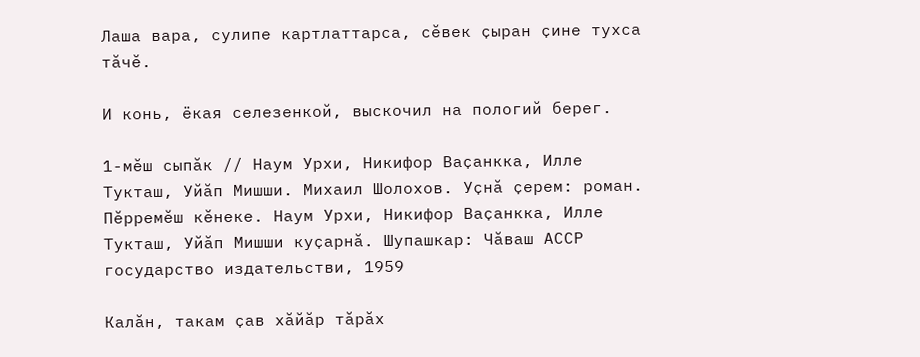Лаша вара, сулипе картлаттарса, сӗвек ҫыран ҫине тухса тӑчӗ.

И конь, ёкая селезенкой, выскочил на пологий берег.

1-мӗш сыпӑк // Наум Урхи, Никифор Ваҫанкка, Илле Тукташ, Уйӑп Мишши. Михаил Шолохов. Уҫнӑ ҫерем: роман. Пӗрремӗш кӗнеке. Наум Урхи, Никифор Ваҫанкка, Илле Тукташ, Уйӑп Мишши куҫарнӑ. Шупашкар: Чӑваш АССР государство издательстви, 1959

Калӑн, такам ҫав хӑйӑр тӑрӑх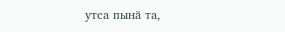утса пынӑ та,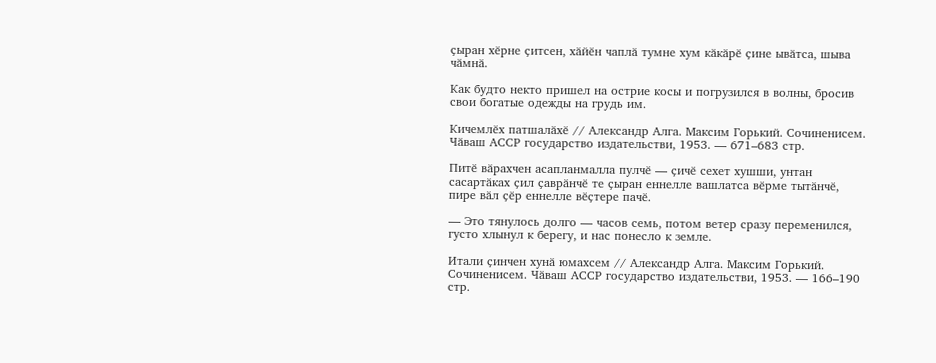ҫыран хӗрне ҫитсен, хӑйӗн чаплӑ тумне хум кӑкӑрӗ ҫине ывӑтса, шыва чӑмнӑ.

Как будто некто пришел на острие косы и погрузился в волны, бросив свои богатые одежды на грудь им.

Кичемлӗх патшалӑхӗ // Александр Алга. Максим Горький. Сочиненисем. Чӑваш АССР государство издательстви, 1953. — 671–683 стр.

Питӗ вӑрахчен асапланмалла пулчӗ — ҫичӗ сехет хушши, унтан сасартӑках ҫил ҫаврӑнчӗ те ҫыран еннелле вашлатса вӗрме тытӑнчӗ, пире вӑл ҫӗр еннелле вӗҫтере пачӗ.

— Это тянулось долго — часов семь, потом ветер сразу переменился, густо хлынул к берегу, и нас понесло к земле.

Итали ҫинчен хунӑ юмахсем // Александр Алга. Максим Горький. Сочиненисем. Чӑваш АССР государство издательстви, 1953. — 166–190 стр.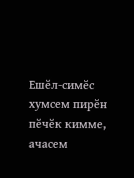Ешӗл-симӗс хумсем пирӗн пӗчӗк кимме, ачасем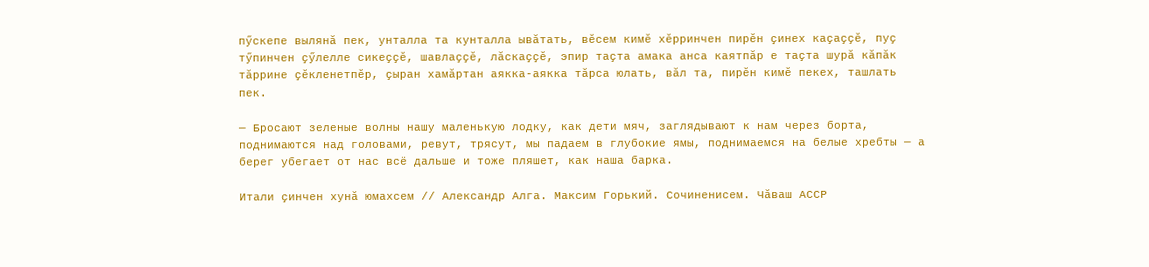пӳскепе вылянӑ пек, унталла та кунталла ывӑтать, вӗсем кимӗ хӗрринчен пирӗн ҫинех каҫаҫҫӗ, пуҫ тӳпинчен ҫӳлелле сикеҫҫӗ, шавлаҫҫӗ, лӑскаҫҫӗ, эпир таҫта амака анса каятпӑр е таҫта шурӑ кӑпӑк тӑррине ҫӗкленетпӗр, ҫыран хамӑртан аякка-аякка тӑрса юлать, вӑл та, пирӗн кимӗ пекех, ташлать пек.

— Бросают зеленые волны нашу маленькую лодку, как дети мяч, заглядывают к нам через борта, поднимаются над головами, ревут, трясут, мы падаем в глубокие ямы, поднимаемся на белые хребты — а берег убегает от нас всё дальше и тоже пляшет, как наша барка.

Итали ҫинчен хунӑ юмахсем // Александр Алга. Максим Горький. Сочиненисем. Чӑваш АССР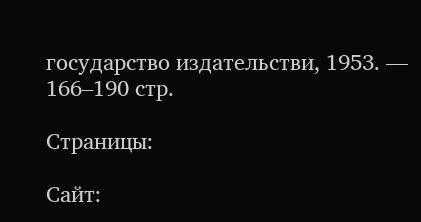государство издательстви, 1953. — 166–190 стр.

Страницы:

Сайт: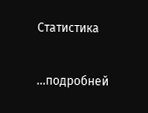Статистика

...подробней